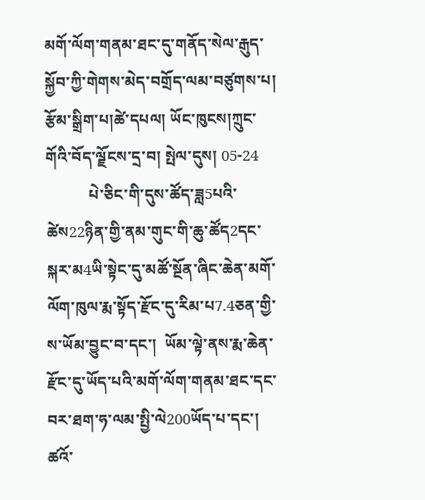མགོ་ལོག་གནམ་ཐང་དུ་གནོད་སེལ་རྒུད་སྐྱོབ་ཀྱི་གེགས་མེད་བགྲོད་ལམ་བཙུགས་པ།
རྩོམ་སྒྲིག་པ།ཚེ་དཔལ། ཡོང་ཁུངས།ཀྲུང་གོའི་བོད་ལྗོངས་དྲ་བ། སྤེལ་དུས། 05-24
           པེ་ཅིང་གི་དུས་ཚོད་ཟླ5པའི་ཚེས22ཉིན་གྱི་ནམ་གུང་གི་ཆུ་ཚོད2དང་སྐར་མ4ཡི་སྟེང་དུ་མཚོ་སྔོན་ཞིང་ཆེན་མགོ་ལོག་ཁུལ་རྨ་སྟོད་རྫོང་དུ་རིམ་པ7.4ཅན་གྱི་ས་ཡོམ་བྱུང་བ་དང་།  ཡོམ་ལྟེ་ནས་རྨ་ཆེན་རྫོང་དུ་ཡོད་པའི་མགོ་ལོག་གནམ་ཐང་དང་བར་ཐག་ཧ་ལམ་སྤྱི་ལེ200ཡོད་པ་དང་། ཚའོ་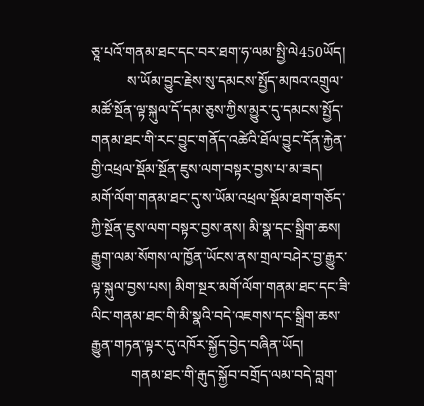ཅཱ་པའོ་གནམ་ཐང་དང་བར་ཐག་ཧ་ལམ་སྤྱི་ལེ450ཡོད།
          ས་ཡོམ་བྱུང་རྗེས་སུ་དམངས་སྤྱོད་མཁའ་འགྲུལ་མཚོ་སྔོན་ལྟ་སྐུལ་དོ་དམ་ཅུས་ཀྱིས་མྱུར་དུ་དམངས་སྤྱོད་གནམ་ཐང་གི་རང་བྱུང་གནོད་འཚེའི་ཐོལ་བྱུང་དོན་རྐྱེན་གྱི་འཕྲལ་སྡོམ་སྔོན་ཇུས་ལག་བསྟར་བྱས་པ་མ་ཟད།  མགོ་ལོག་གནམ་ཐང་དུ་ས་ཡོམ་འཕྲལ་སྡོམ་ཐག་གཅོད་ཀྱི་སྔོན་ཇུས་ལག་བསྟར་བྱས་ནས། མི་སྣ་དང་སྒྲིག་ཆས།  རྒྱུག་ལམ་སོགས་ལ་ཁྱོན་ཡོངས་ནས་གྲལ་བཤེར་བྱ་རྒྱུར་ལྟ་སྐུལ་བྱས་པས། མིག་སྔར་མགོ་ལོག་གནམ་ཐང་དང་ཟི་ལིང་གནམ་ཐང་གི་མི་སྣའི་བདེ་འཇགས་དང་སྒྲིག་ཆས་རྒྱུན་གཏན་ལྟར་དུ་འཁོར་སྐྱོད་བྱེད་བཞིན་ཡོད།
           གནམ་ཐང་གི་རྒུད་སྐྱོབ་བགྲོད་ལམ་བདེ་བླག་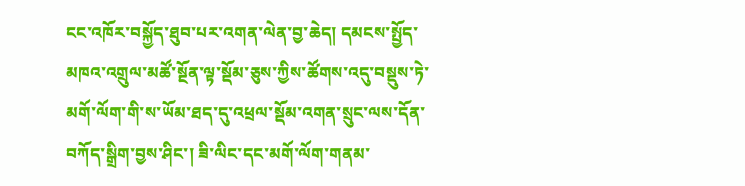ངང་འཁོར་བསྐྱོད་ཐུབ་པར་འགན་ལེན་བྱ་ཆེད། དམངས་སྤྱོད་མཁའ་འགྲུལ་མཚོ་སྔོན་ལྟ་སྡོམ་ཅུས་ཀྱིས་ཚོགས་འདུ་བསྡུས་ཏེ་མགོ་ལོག་གི་ས་ཡོམ་ཐད་དུ་འཕྲལ་སྡོམ་འགན་སྲུང་ལས་དོན་བཀོད་སྒྲིག་བྱས་ཤིང་། ཟི་ལིང་དང་མགོ་ལོག་གནམ་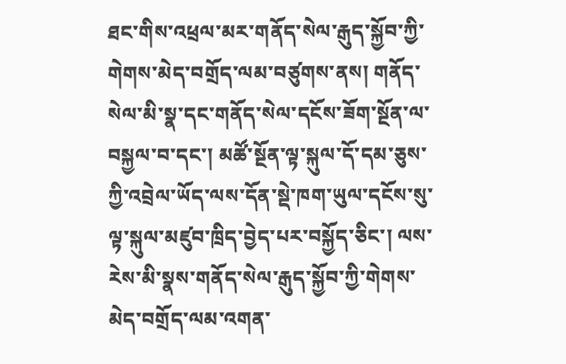ཐང་གིས་འཕྲལ་མར་གནོད་སེལ་རྒུད་སྐྱོབ་ཀྱི་གེགས་མེད་བགྲོད་ལམ་བཙུགས་ནས། གནོད་སེལ་མི་སྣ་དང་གནོད་སེལ་དངོས་ཟོག་སྔོན་ལ་བསྐྱལ་བ་དང་། མཚོ་སྔོན་ལྟ་སྐུལ་དོ་དམ་ཅུས་ཀྱི་འབྲེལ་ཡོད་ལས་དོན་སྡེ་ཁག་ཡུལ་དངོས་སུ་ལྟ་སྐུལ་མཛུབ་ཁྲིད་བྱེད་པར་བསྐྱོད་ཅིང་། ལས་རེས་མི་སྣས་གནོད་སེལ་རྒུད་སྐྱོབ་ཀྱི་གེགས་མེད་བགྲོད་ལམ་འགན་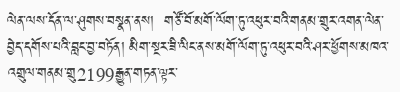ལེན་ལས་དོན་ལ་ཤུགས་བསྣན་ནས།  གཙོ་བོ་མགོ་ལོག་ཏུ་འཕུར་བའི་གནམ་གྲུར་འགན་ལེན་བྱེད་དགོས་པའི་བླང་བྱ་བཏོན། མིག་སྔར་ཟི་ལིང་ནས་མགོ་ལོག་ཏུ་འཕུར་བའི་ཤར་ཕྱོགས་མཁའ་འགྲུལ་གནམ་གྲུ2199རྒྱུན་གཏན་ལྟར་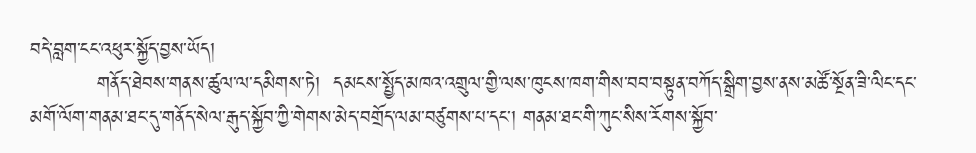བདེ་བླག་ངང་འཕུར་སྐྱོད་བྱས་ཡོད།
          གནོད་ཐེབས་གནས་ཚུལ་ལ་དམིགས་ཏེ།  དམངས་སྤྱོད་མཁའ་འགྲུལ་གྱི་ལས་ཁུངས་ཁག་གིས་བབ་བསྟུན་བཀོད་སྒྲིག་བྱས་ནས་མཚོ་སྔོན་ཟི་ལིང་དང་མགོ་ལོག་གནམ་ཐང་དུ་གནོད་སེལ་རྒུད་སྐྱོབ་ཀྱི་གེགས་མེད་བགྲོད་ལམ་བཙུགས་པ་དང་། གནམ་ཐང་གི་ཀུང་སིས་རོགས་སྐྱོབ་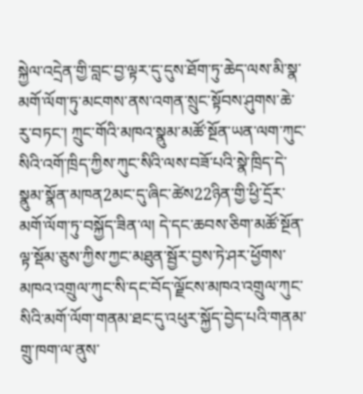སྐྱེལ་འདྲེན་གྱི་བླང་བྱ་ལྟར་དུ་དུས་ཐོག་ཏུ་ཆེད་ལས་མི་སྣ་མགོ་ལོག་ཏུ་མངགས་ནས་འགན་སྲུང་སྟོབས་ཤུགས་ཆེ་རུ་བཏང་། ཀྲུང་གོའི་མཁའ་སྣུམ་མཚོ་སྔོན་ཡན་ལག་ཀུང་སིའི་འགོ་ཁྲིད་ཀྱིས་ཀུང་སིའི་ལས་བཟོ་པའི་སྣེ་ཁྲིད་དེ་སྣུམ་སྣོན་མཁན2མང་དུ་ཞིང་ཚེས22ཉིན་གྱི་ཕྱི་དྲོར་མགོ་ལོག་ཏུ་བསྐྱོད་ཟིན་ལ། དེ་དང་ཆབས་ཅིག་མཚོ་སྔོན་ལྟ་སྡོམ་ཅུས་ཀྱིས་ཀྱང་མཐུན་སྦྱོར་བྱས་ཏེ་ཤར་ཕྱོགས་མཁའ་འགྲུལ་ཀུང་སི་དང་བོད་ལྗོངས་མཁའ་འགྲུལ་ཀུང་སིའི་མགོ་ལོག་གནམ་ཐང་དུ་འཕུར་སྐྱོད་བྱེད་པའི་གནམ་གྲུ་ཁག་ལ་ནུས་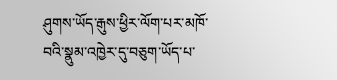ཤུགས་ཡོད་རྒུས་ཕྱིར་ལོག་པར་མཁོ་བའི་སྣུམ་འཁྱེར་དུ་བཅུག་ཡོད་པ་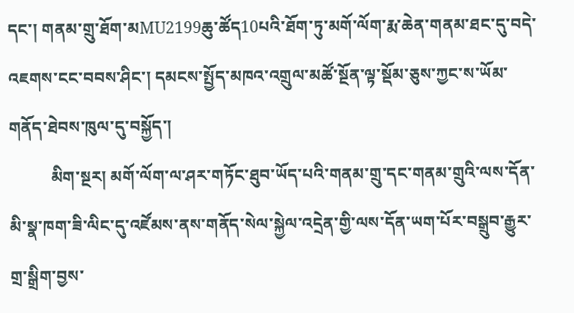དང་། གནམ་གྲུ་ཐོག་མMU2199ཆུ་ཚོད10པའི་ཐོག་ཏུ་མགོ་ལོག་རྨ་ཆེན་གནམ་ཐང་དུ་བདེ་འཇགས་ངང་བབས་ཤིང་། དམངས་སྤྱོད་མཁའ་འགྲུལ་མཚོ་སྔོན་ལྟ་སྡོམ་ཅུས་ཀྱང་ས་ཡོམ་གནོད་ཐེབས་ཁུལ་དུ་བསྐྱོད་།
          མིག་སྔར། མགོ་ལོག་ལ་ཤར་གཏོང་ཐུབ་ཡོད་པའི་གནམ་གྲུ་དང་གནམ་གྲུའི་ལས་དོན་མི་སྣ་ཁག་ཟི་ལིང་དུ་འཛོམས་ནས་གནོད་སེལ་སྐྱེལ་འདྲེན་གྱི་ལས་དོན་ཡག་པོར་བསྒྲུབ་རྒྱུར་གྲ་སྒྲིག་བྱས་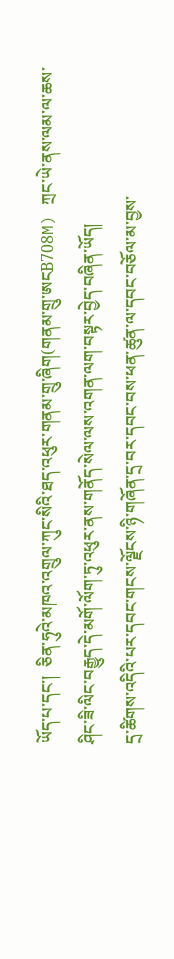ཡོད་པ་དང་།  ཅིན་ཧུའེ་མཁའ་འགྲུལ་ཀུང་སིའི་ཐད་འཕུར་གནམ་གྲུ་ཞིག(གནམ་གྲུ་ཨངB708M) ཀྲང་ཡེ་ནས་ལམ་ལ་ཆས་ཤིང་ཟི་ལིང་བརྒྱུད་དེ་མགོ་ལོག་ཏུ་འཕུར་ནས་གནོད་སེལ་ལས་འགན་ལག་བསྟར་བྱེད་བཞིན་ཡོད།
དྲ་ཚིགས་འདིའི་པར་དབང་གངས་ལྗོངས་ཉི་གཞོན་དྲ་བར་དབང་བས་ཕན་ཚུན་ལ་དབང་བཅོལ་མ་བྱས་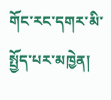གོང་རང་དགར་མི་སྤྱོད་པར་མཁྱེན།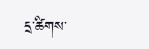དྲ་ཚིགས་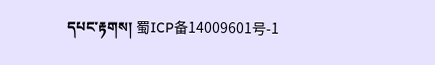དཔང་རྟགས། 蜀ICP备14009601号-1